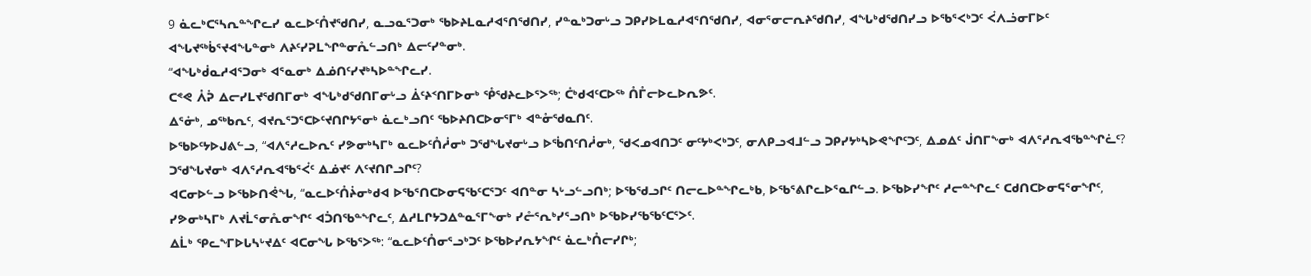9 ᓈᓚᒃᑕᕐᓴᕆᓐᖏᓚᓯ ᓇᓚᐅᑦᑍᔪᖁᑎᓯ, ᓇᓗᓇᕐᑐᓂᒃ ᖃᐅᔨᒪᓇᓱᐊᕐᑎᖁᑎᓯ, ᓯᓐᓇᒃᑐᓂᒡᓗ ᑐᑭᓯᐅᒪᓇᓱᐊᕐᑎᖁᑎᓯ, ᐊᓂᕐᓂᓕᕆᔨᖁᑎᓯ, ᐊᖓᒃᑯᖁᑎᓯᓗ ᐅᖃᕐᐸᒃᑐᑦ ᐹᐱᓘᓂᒥᐅᑦ ᐊᖓᔪᖅᑳᕐᔪᐊᖓᓐᓂᒃ ᐱᔨᑦᓯᕈᒪᖏᓐᓂᕅᓪᓗᑎᒃ ᐃᓕᑦᓯᓐᓂᒃ.
“ᐊᖓᒃᑰᓇᓱᐊᕐᑐᓂᒃ ᐊᕐᓇᓂᒃ ᐃᓅᑎᑦᓯᔪᒃᓴᐅᓐᖏᓚᓯ.
ᑕᕝᕙ ᐰᕉ ᐃᓕᓯᒪᔪᖁᑎᒥᓂᒃ ᐊᖓᒃᑯᖁᑎᒥᓂᒡᓗ ᐄᑦᔨᑉᑎᒥᐅᓂᒃ ᕾᖁᔨᓚᐅᕐᐳᖅ; ᑖᒃᑯᐊᑦᑕᐅᖅ ᑍᒤᓕᐅᓚᐅᕆᕗᑦ.
ᐃᕐᓃᒃ, ᓄᖅᑲᕆᑦ, ᐊᔪᕆᕐᑐᕐᑕᐅᑦᔪᑎᒋᔭᕐᓂᒃ ᓈᓚᒃᓗᑎᑦ ᖃᐅᔨᑎᑕᐅᓂᕐᒥᒃ ᐊᓐᓁᖁᓇᑎᑦ.
ᐅᖃᐅᑦᔭᐅᒍᕕᓪᓗ, “ᐊᐱᕐᓱᓚᐅᕆᑦ ᓯᕗᓂᒃᓴᒥᒃ ᓇᓚᐅᑦᑍᓲᓂᒃ ᑐᖁᖓᔪᓂᒡᓗ ᐅᖄᑎᑦᑎᓲᓂᒃ, ᖁᐸᓄᐊᑎᑐᑦ ᓂᑦᔭᒃᐸᒃᑐᑦ, ᓂᐱᑭᓗᐊᒧᓪᓗ ᑐᑭᓯᔭᒃᓴᐅᕙᖏᑦᑐᑦ, ᐃᓄᐃᑦ ᒎᑎᒥᖕᓂᒃ ᐊᐱᕐᓱᕆᐊᖃᓐᖏᓛᑦ? ᑐᖁᖓᔪᓂᒃ ᐊᐱᕐᓱᕆᐊᖃᕐᐹᑦ ᐃᓅᔪᑦ ᐱᑦᔪᑎᒋᓗᒋᑦ?
ᐊᑕᓂᐅᓪᓗ ᐅᖃᐅᑎᕚᖓ, “ᓇᓚᐅᑦᑍᔩᓂᒃᑯᐊ ᐅᖃᕐᑎᑕᐅᓂᕋᖃᑦᑕᕐᑐᑦ ᐊᑎᓐᓂ ᓴᒡᓗᓪᓗᑎᒃ; ᐅᖃᖁᓗᒋᑦ ᑎᓕᓚᐅᓐᖏᓚᒃᑲ, ᐅᖃᕐᕕᒋᓚᐅᕐᓇᒋᓪᓗ. ᐅᖃᐅᓯᖏᑦ ᓱᓕᓐᖏᓚᑦ ᑕᑯᑎᑕᐅᓂᕋᕐᓂᖏᑦ, ᓯᕗᓂᒃᓴᒥᒃ ᐱᔪᒫᕐᓂᕅᓂᖏᑦ ᐊᑑᑎᖃᓐᖏᓚᑦ, ᐃᓱᒪᒋᔭᑐᐃᓐᓇᕐᒥᖕᓂᒃ ᓯᓔᕐᕆᒃᓯᕐᓗᑎᒃ ᐅᖃᐅᓯᖃᖃᑦᑕᕐᐳᑦ.
ᐃᒫᒃ ᕿᓚᖕᒥᐅᒐᓴᒡᔪᐃᑦ ᐊᑕᓂᖓ ᐅᖃᕐᐳᖅ: “ᓇᓚᐅᑦᑍᓂᕐᓗᒃᑐᑦ ᐅᖃᐅᓯᕆᔭᖏᑦ ᓈᓚᒃᑍᓕᓯᒋᒃ;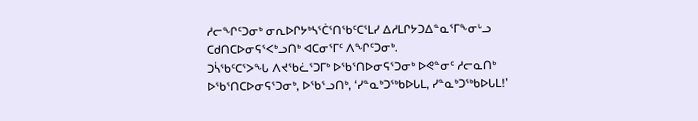ᓱᓕᖏᑦᑐᓂᒃ ᓂᕆᐅᒋᔭᒃᓴᕐᑖᕐᑎᖃᑦᑕᕐᒪᓯ ᐃᓱᒪᒋᔭᑐᐃᓐᓇᕐᒥᖕᓂᒡᓗ ᑕᑯᑎᑕᐅᓂᕋᕐᐸᒃᓗᑎᒃ ᐊᑕᓂᕐᒥᑦ ᐱᖏᑦᑐᓂᒃ.
ᑐᓵᖃᑦᑕᕐᐳᖓ ᐱᔪᖃᓛᕐᑐᒥᒃ ᐅᖃᕐᑎᐅᓂᕋᕐᑐᓂᒃ ᐅᕙᓐᓂᑦ ᓱᓕᓇᑎᒃ ᐅᖃᕐᑎᑕᐅᓂᕋᕐᑐᓂᒃ, ᐅᖃᕐᓗᑎᒃ, ‘ᓯᓐᓇᒃᑐᖅᑲᐅᒐᒪ, ᓯᓐᓇᒃᑐᖅᑲᐅᒐᒪ!’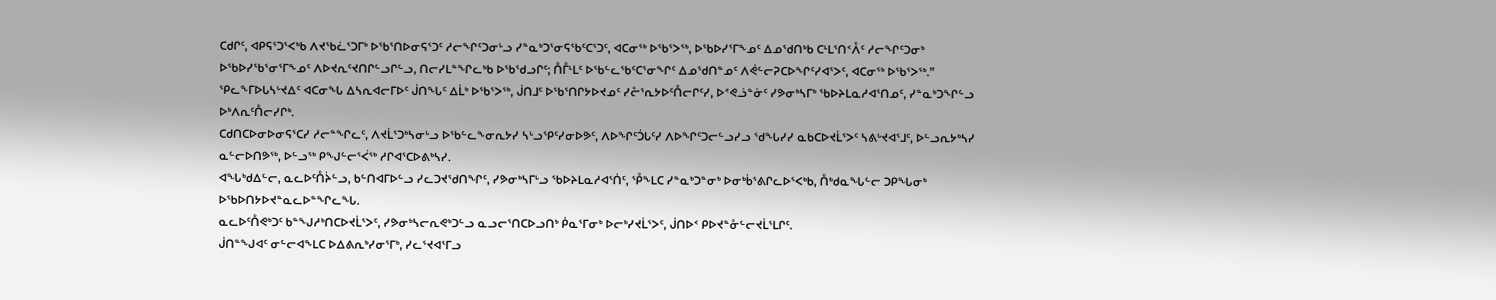ᑕᑯᒋᑦ, ᐊᑭᕋᕐᑐᕐᐸᒃᑲ ᐱᔪᖃᓛᕐᑐᒥᒃ ᐅᖃᕐᑎᐅᓂᕋᕐᑐᑦ ᓱᓕᖏᑦᑐᓂᒡᓗ ᓯᓐᓇᒃᑐᕐᓂᕋᖃᑦᑕᕐᑐᑦ, ᐊᑕᓂᖅ ᐅᖃᕐᐳᖅ, ᐅᖃᐅᓯᕐᒥᖕᓄᑦ ᐃᓄᖁᑎᒃᑲ ᑕᒻᒪᕐᑎᑉᐰᑦ ᓱᓕᖏᑦᑐᓂᒃ ᐅᖃᐅᓯᖃᕐᓂᕐᒥᖕᓄᑦ ᐱᐅᔪᕆᑦᔪᑎᒋᓪᓗᒋᓪᓗ, ᑎᓕᓯᒪᓐᖏᓚᒃᑲ ᐅᖃᖁᓗᒋᑦ; ᑍᒤᒻᒪᑦ ᐅᖃᓪᓚᖃᑦᑕᕐᓂᖏᑦ ᐃᓄᖁᑎᓐᓄᑦ ᐱᕚᓪᓕᕈᑕᐅᖏᑦᓯᐊᕐᐳᑦ, ᐊᑕᓂᖅ ᐅᖃᕐᐳᖅ.”
ᕿᓚᖕᒥᐅᒐᓴᒡᔪᐃᑦ ᐊᑕᓂᖓ ᐃᓴᕆᐊᓕᒥᐅᑦ ᒎᑎᖓᑦ ᐃᒫᒃ ᐅᖃᕐᐳᖅ, ᒎᑎᒧᑦ ᐅᖃᕐᑎᒋᔭᐅᔪᓄᑦ ᓯᓔᕐᕆᔭᐅᑦᑍᓕᒋᑦᓯ, ᐅᕝᕙᓘᓐᓃᑦ ᓯᕗᓂᒃᓴᒥᒃ ᖃᐅᔨᒪᓇᓱᐊᕐᑎᓄᑦ, ᓯᓐᓇᒃᑐᖏᓪᓗ ᐅᒃᐱᕆᑦᑍᓕᓯᒋᒃ.
ᑕᑯᑎᑕᐅᓂᐅᓂᕋᕐᑕᓯ ᓱᓕᓐᖏᓚᑦ, ᐱᔪᒫᕐᑐᒃᓴᓂᒡᓗ ᐅᖃᓪᓚᖕᓂᕆᔭᓯ ᓴᒡᓗᕿᑦᓯᓂᐅᕗᑦ, ᐱᐅᖏᑦᑑᒐᑦᓯ ᐱᐅᖏᑦᑐᓕᓪᓗᓯᓗ ᖁᖓᓯᓯ ᓇᑲᑕᐅᔪᒫᕐᐳᑦ ᓴᕕᒡᔪᐊᕐᒧᑦ, ᐅᓪᓗᕆᔭᒃᓴᓯ ᓇᓪᓕᐅᑎᕗᖅ, ᐅᓪᓗᖅ ᑭᖑᓪᓕᕐᐹᖅ ᓱᒋᐊᕐᑕᐅᕕᒃᓴᓯ.
ᐊᖓᒃᑯᐃᓪᓕ, ᓇᓚᐅᑦᑍᔩᓪᓗ, ᑲᓪᑎᐊᒥᐅᓪᓗ ᓯᓚᑐᔪᖁᑎᖏᑦ, ᓯᕗᓂᒃᓴᒥᒡᓗ ᖃᐅᔨᒪᓇᓱᐊᕐᑏᑦ, ᕾᖕᒪᑕ ᓯᓐᓇᒃᑐᓐᓂᒃ ᐅᓂᒃᑳᕐᕕᒋᓚᐅᕐᐸᒃᑲ, ᑍᒃᑯᓇᖓᓪᓕ ᑐᑭᖓᓂᒃ ᐅᖃᐅᑎᔭᐅᔪᓐᓇᓚᐅᓐᖏᓚᖓ.
ᓇᓚᐅᑦᑍᕙᒃᑐᑦ ᑲᓐᖑᓱᒃᑎᑕᐅᔪᒫᕐᐳᑦ, ᓯᕗᓂᒃᓴᓕᕆᕙᒃᑐᓪᓗ ᓇᓗᓕᕐᑎᑕᐅᓗᑎᒃ ᑮᓇᕐᒥᓂᒃ ᐅᓕᒃᓯᔪᒫᕐᐳᑦ, ᒎᑎᐅᑉ ᑭᐅᔪᓐᓁᓪᓕᔪᒫᕐᒪᒋᑦ.
ᒎᑎᓐᖑᐊᑦ ᓂᓪᓕᐊᖕᒪᑕ ᐅᐃᕕᕆᒃᓯᓂᕐᒥᒃ, ᓯᓚᕐᔪᐊᕐᒥᓗ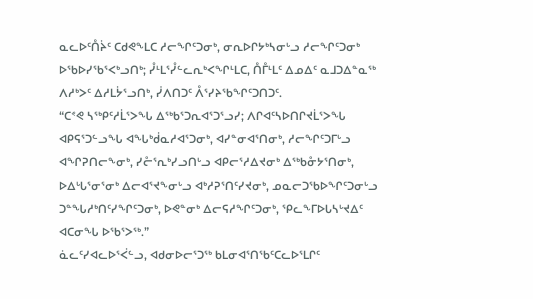ᓇᓚᐅᑦᑍᔩᑦ ᑕᑯᕙᖕᒪᑕ ᓱᓕᖏᑦᑐᓂᒃ, ᓂᕆᐅᒋᔭᒃᓴᓂᒡᓗ ᓱᓕᖏᑦᑐᓂᒃ ᐅᖃᐅᓯᖃᕐᐸᒃᓗᑎᒃ; ᓮᒻᒪᕐᓮᓪᓚᕆᒃᐸᖏᒻᒪᑕ, ᑍᒤᒻᒪᑦ ᐃᓄᐃᑦ ᓇᒧᑐᐃᓐᓇᖅ ᐱᓱᒃᐳᑦ ᐃᓱᒪᔮᕐᓗᑎᒃ, ᓰᐱᑎᑐᑦ ᐰᕐᓯᔨᖃᖏᑦᑐᑎᑐᑦ.
“ᑕᕝᕙ ᓴᖅᑭᑦᓱᒫᕐᐳᖓ ᐃᖅᑲᕐᑐᕆᐊᕐᑐᕐᓗᓯ; ᐱᒋᐊᑦᓴᐅᑎᒋᔪᒫᕐᐳᖓ ᐊᑭᕋᕐᑐᓪᓗᖓ ᐊᖓᒃᑰᓇᓱᐊᕐᑐᓂᒃ, ᐊᓯᓐᓂᐊᕐᑎᓂᒃ, ᓱᓕᖏᑦᑐᒥᒡᓗ ᐊᖏᕈᑎᓕᖕᓂᒃ, ᓯᓔᕐᕆᒃᓯᓗᑎᒡᓗ ᐊᑭᓕᕐᓱᐃᔪᓂᒃ ᐃᖅᑲᓁᔭᕐᑎᓂᒃ, ᐅᐃᒡᒐᕐᓂᕐᓂᒃ ᐃᓕᐊᕐᔪᖕᓂᒡᓗ ᐊᒃᓱᕈᕐᑎᑦᓯᔪᓂᒃ, ᓄᓇᓕᑐᖃᐅᖏᑦᑐᓂᒡᓗ ᑐᓐᖓᓱᒃᑎᑦᓯᖏᑦᑐᓂᒃ, ᐅᕙᓐᓂᒃ ᐃᓕᕋᓱᖏᑦᑐᓂᒃ, ᕿᓚᖕᒥᐅᒐᓴᒡᔪᐃᑦ ᐊᑕᓂᖓ ᐅᖃᕐᐳᖅ.”
ᓈᓚᑦᓯᐊᓚᐅᕐᐹᓪᓗ, ᐊᑯᓂᐅᓕᕐᑐᖅ ᑲᒪᓂᐊᕐᑎᖃᑦᑕᓚᐅᕐᒪᒋᑦ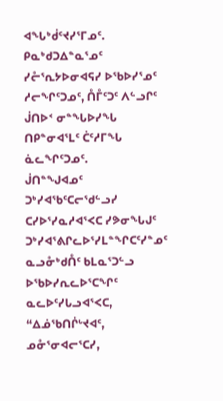ᐊᖓᒃᑰᑦᔪᓯᕐᒥᓄᑦ.
ᑭᓇᒃᑯᑐᐃᓐᓇᕐᓄᑦ ᓯᓔᕐᕆᔭᐅᓂᐊᕋᓯ ᐅᖃᐅᓯᕐᓄᑦ ᓱᓕᖏᑦᑐᓄᑦ, ᑍᒤᑦᑐᑦ ᐱᓪᓗᒋᑦ ᒎᑎᐅᑉ ᓂᓐᖓᐅᓯᖓ ᑎᑭᓐᓂᐊᕐᒪᑦ ᑖᑦᓱᒥᖓ ᓈᓚᖏᑦᑐᓄᑦ.
ᒎᑎᓐᖑᐊᓄᑦ ᑐᒃᓯᐊᖃᑦᑕᓕᖁᓪᓗᓯ ᑕᓯᐅᕐᓯᓇᓱᐊᕐᐸᑕ ᓯᕗᓂᖓᒍᑦ ᑐᒃᓯᐊᕐᕕᒋᓚᐅᕐᓯᒪᓐᖏᑕᑦᓯᓐᓄᑦ ᓇᓗᓁᒃᑯᑍᑦ ᑲᒪᓇᕐᑐᓪᓗ ᐅᖃᐅᓯᕆᓚᐅᕐᑕᖏᑦ ᓇᓚᐅᑦᓯᒐᓗᐊᕐᐸᑕ,
“ᐃᓅᖃᑎᒌᒡᔪᐊᑦ, ᓄᓁᕐᓂᐊᓕᕐᑕᓯ,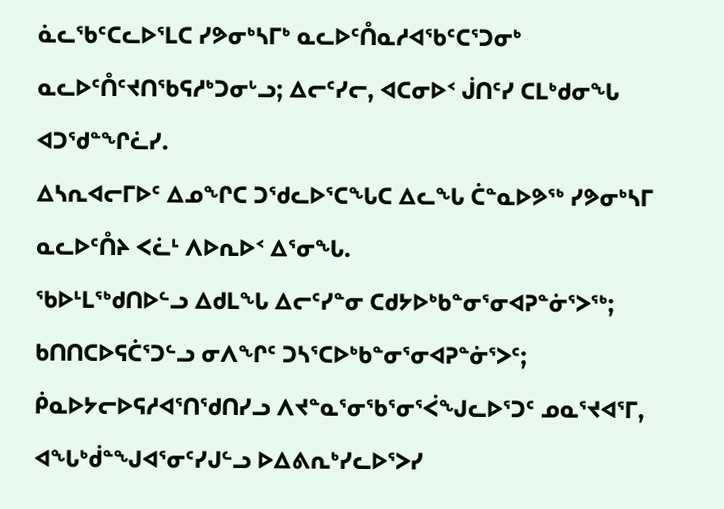ᓈᓚᖃᑦᑕᓚᐅᕐᒪᑕ ᓯᕗᓂᒃᓴᒥᒃ ᓇᓚᐅᑦᑍᓇᓱᐊᖃᑦᑕᕐᑐᓂᒃ ᓇᓚᐅᑦᑍᑦᔪᑎᖃᕋᓱᒃᑐᓂᒡᓗ; ᐃᓕᑦᓯᓕ, ᐊᑕᓂᐅᑉ ᒎᑎᑦᓯ ᑕᒪᒃᑯᓂᖓ ᐊᑐᖁᓐᖏᓛᓯ.
ᐃᓴᕆᐊᓕᒥᐅᑦ ᐃᓄᖏᑕ ᑐᖁᓚᐅᕐᑕᖓᑕ ᐃᓚᖓ ᑖᓐᓇᐅᕗᖅ ᓯᕗᓂᒃᓴᒥ ᓇᓚᐅᑦᑍᔨ ᐸᓛᒻ ᐱᐅᕆᐅᑉ ᐃᕐᓂᖓ.
ᖃᐅᒻᒪᖅᑯᑎᐅᓪᓗ ᐃᑯᒪᖓ ᐃᓕᑦᓯᓐᓂ ᑕᑯᔭᐅᒃᑲᓐᓂᕐᓂᐊᕈᓐᓃᕐᐳᖅ; ᑲᑎᑎᑕᐅᕋᑖᕐᑐᓪᓗ ᓂᐱᖏᑦ ᑐᓴᕐᑕᐅᒃᑲᓐᓂᕐᓂᐊᕈᓐᓃᕐᐳᑦ; ᑮᓇᐅᔭᓕᐅᕋᓱᐊᕐᑎᖁᑎᓯᓗ ᐱᔪᓐᓇᕐᓂᖃᕐᓂᕐᐹᖑᓚᐅᕐᑐᑦ ᓄᓇᕐᔪᐊᕐᒥ, ᐊᖓᒃᑰᓐᖑᐊᕐᓂᑦᓯᒍᓪᓗ ᐅᐃᕕᕆᒃᓯᓚᐅᕐᐳᓯ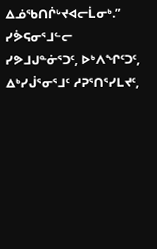ᐃᓅᖃᑎᒌᒡᔪᐊᓕᒫᓂᒃ.”
ᓯᕘᕋᓂᕐᒧᓪᓕ ᓯᕗᒧᒍᓐᓃᕐᑐᑦ, ᐅᒃᐱᖏᑦᑐᑦ, ᐃᒃᓯᒎᕐᓂᕐᒧᑦ ᓱᕈᕐᑎᕐᓯᒪᔪᑦ,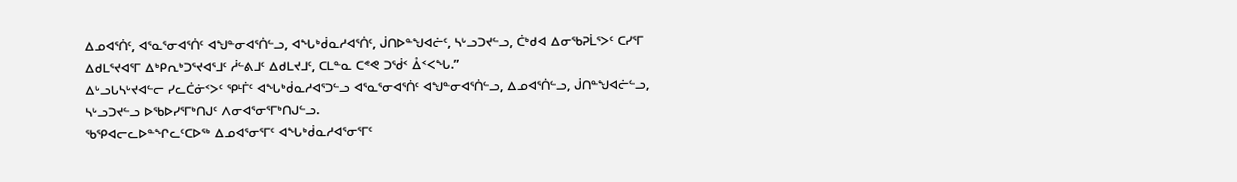ᐃᓄᐊᕐᑏᑦ, ᐊᕐᓇᕐᓂᐊᕐᑏᑦ ᐊᖑᓐᓂᐊᕐᑏᓪᓗ, ᐊᖓᒃᑰᓇᓱᐊᕐᑏᑦ, ᒎᑎᐅᓐᖑᐊᓖᑦ, ᓴᒡᓗᑐᔪᓪᓗ, ᑖᒃᑯᐊ ᐃᓂᖃᕈᒫᕐᐳᑦ ᑕᓯᕐᒥ ᐃᑯᒪᕐᔪᐊᕐᒥ ᐃᒃᑭᕆᒃᑐᕐᔪᐊᕐᒧᑦ ᓲᓪᕕᒧᑦ ᐃᑯᒪᔪᒧᑦ, ᑕᒪᓐᓇ ᑕᕝᕙ ᑐᖂᑉ ᐂᑉᐸᖓ.”
ᐃᒡᓗᒐᓴᒡᔪᐊᓪᓕ ᓯᓚᑖᓃᑉᐳᑦ ᕿᒻᒦᑦ ᐊᖓᒃᑰᓇᓱᐊᕐᑐᓪᓗ ᐊᕐᓇᕐᓂᐊᕐᑏᑦ ᐊᖑᓐᓂᐊᕐᑏᓪᓗ, ᐃᓄᐊᕐᑏᓪᓗ, ᒎᑎᓐᖑᐊᓖᓪᓗ, ᓴᒡᓗᑐᔪᓪᓗ ᐅᖃᐅᓯᕐᒥᒃᑎᒍᑦ ᐱᓂᐊᕐᓂᕐᒥᒃᑎᒍᓪᓗ.
ᖃᕿᐊᓕᓚᐅᓐᖏᓚᑦᑕᐅᖅ ᐃᓄᐊᕐᓂᕐᒥᑦ ᐊᖓᒃᑰᓇᓱᐊᕐᓂᕐᒥᑦ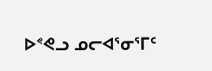ᐅᕝᕙᓗ ᓄᓕᐊᕐᓂᕐᒥᑦ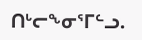ᑎᒡᓕᖕᓂᕐᒥᓪᓗ.